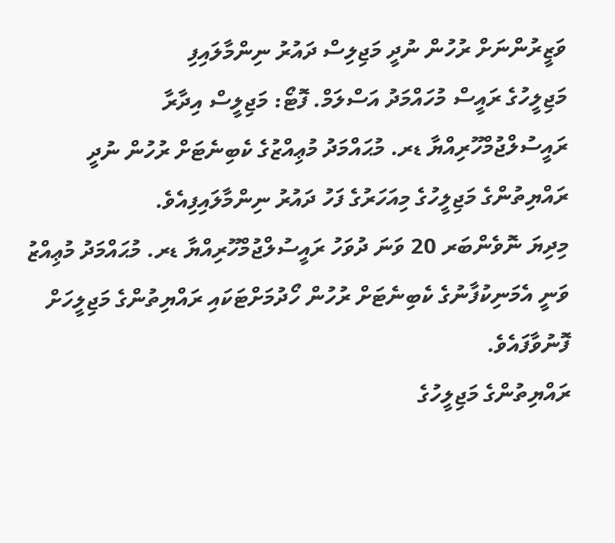ވަޒީރުންނަށް ރުހުން ނުދީ މަޖިލިސް ދައުރު ނިންމާލައިފި
މަޖިލީހުގެ ރައީސް މުހައްމަދު އަސްލަމް. ފޮޓޯ: މަޖިލީސް އިދާރާ
ރައީސުލްޖުމްހޫރިއްޔާ ޑރ. މުޙައްމަދު މުޢިއްޒުގެ ކެބިނެޓަށް ރުހުން ނުދީ ރައްޔިތުންގެ މަޖިލީހުގެ މިއަހަރުގެ ފަހު ދައުރު ނިންމާލައިފިއެވެ.
މިދިޔަ ނޮވެންބަރ 20 ވަނަ ދުވަހު ރައީސުލްޖުމްހޫރިއްޔާ ޑރ. މުޙައްމަދު މުޢިއްޒު ވަނީ އެމަނިކުފާނުގެ ކެބިނެޓަށް ރުހުން ހޯދުމަށްޓަކައި ރައްޔިތުންގެ މަޖިލީހަށް ފޮނުވާފައެވެ.
ރައްޔިތުންގެ މަޖިލީހުގެ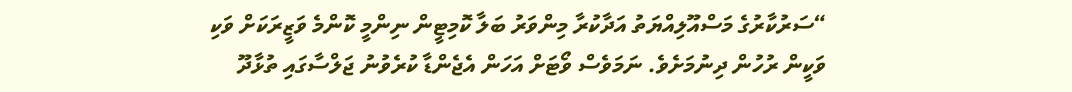“ސަރުކާރުގެ މަސްއޫލިއްޔަތު އަދާކުރާ މިންވަރު ބަލާ ކޮމިޓީން ނިންމީ ކޮންމެ ވަޒީރަކަށް ވަކި ވަކީން ރުހުން ދިނުމަށެވެ. ނަމަވެސް ވޯޓަށް އަހަން އެޖެންޑާ ކުރެވުނު ޖަލްސާގައި ތުޅާދޫ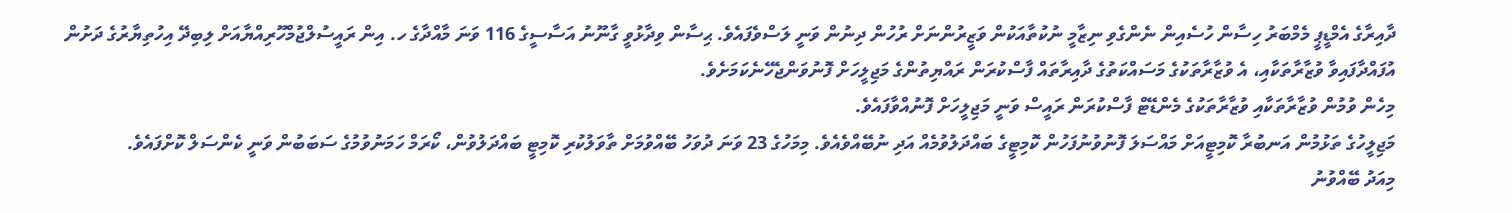ދާއިރާގެ އެމްޑީޕީ މެމްބަރު ހިސާން ހުސެއިން ނެންގެވި ނިޒާމީ ނުކުތާއަކުން ވަޒީރުންނަށް ރުހުން ދިނުން ވަނީ ލަސްވެފައެވެ. ޙިސާން ވިދާޅުވީ ގާނޫނު އަސާސީގެ 116 ވަނަ މާއްދާގެ ހ. އިން ރައީސުލްޖުމްހޫރިއްޔާއަށް ލިބިދޭ އިހުތިޔާރުގެ ދަށުން އުފައްދާފައިވާ ވުޒާރާތަކާއި، އެ ވުޒާރާތަކުގެ މަސައްކަތުގެ ދާއިރާތައް ފާސްކުރަން ރައްޔިތުންގެ މަޖިލީހަށް ފޮނުވަންޖެހޭނެކަމަށެވެ.
މިހެން ވުމުން ވުޒާރާތަކާއި ވުޒާރާތަކުގެ މެންޑޭޓް ފާސްކުރަން ރައީސް ވަނީ މަޖިލީހަށް ފޮނުއްވާފައެވެ.
މަޖިލީހުގެ ތަޅުމުން އަނބުރާ ކޮމިޓީއަށް މައްސަލަ ފޮނުވުނުފަހުން ކޮމިޓީގެ ބައްދަލުވުމެއް އަދި ނުބޭއްވެއެވެ. މިމަހުގެ 23 ވަނަ ދުވަހު ބޭއްވުމަށް ތާވަލުކުރި ކޮމިޓީ ބައްދަލުވުން، ކޯރަމް ހަމަނުވުމުގެ ސަބަބުން ވަނީ ކެންސަލް ކޮށްފައެވެ.
މިއަދު ބޭއްވުނު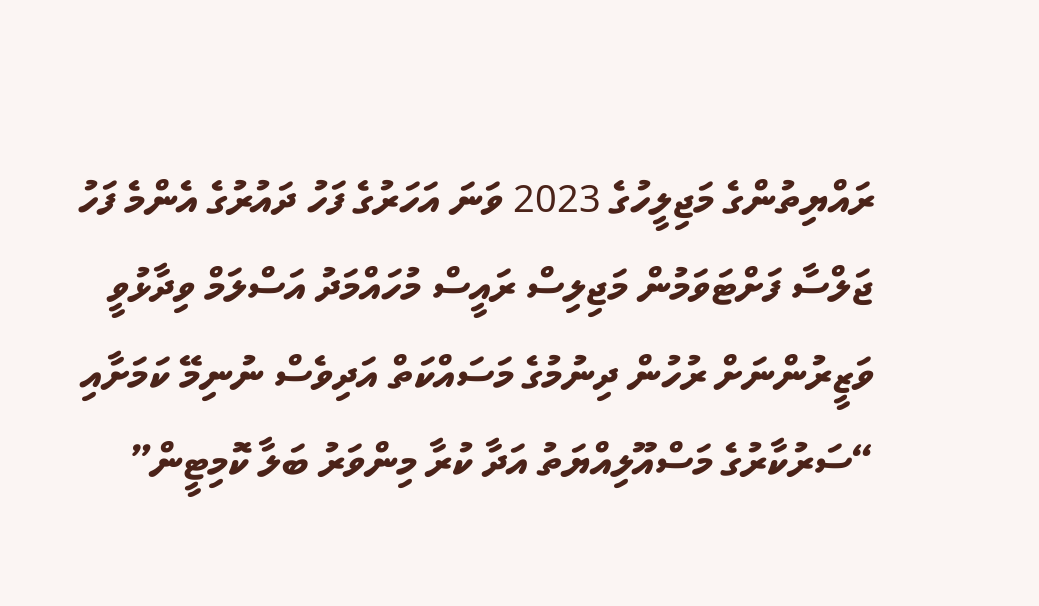ރައްޔިތުންގެ މަޖިލީހުގެ 2023 ވަނަ އަހަރުގެ ފަހު ދައުރުގެ އެންމެ ފަހު ޖަލްސާ ފަށްޓަވަމުން މަޖިލިސް ރައީސް މުހައްމަދު އަސްލަމް ވިދާޅުވީ ވަޒީރުންނަށް ރުހުން ދިނުމުގެ މަސައްކަތް އަދިވެސް ނުނިމޭ ކަމަށާއި “ސަރުކާރުގެ މަސްއޫލިއްޔަތު އަދާ ކުރާ މިންވަރު ބަލާ ކޮމިޓީން”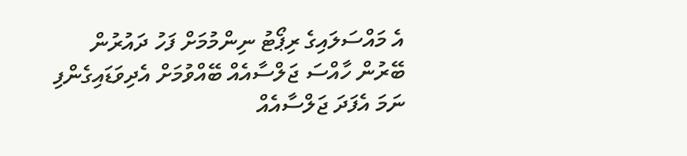އެ މައްސަލައިގެ ރިޕޯޓު ނިންމުމަށް ފަހު ދައުރުން ބޭރުން ހާއްސަ ޖަލްސާއެއް ބޭއްވުމަށް އެދިވަޑައިގެންފި ނަމަ އެފަދަ ޖަލްސާއެއް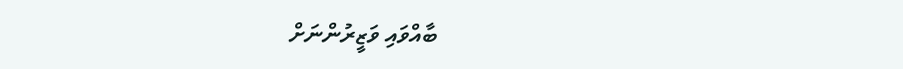ބާއްވައި ވަޒީރުންނަށް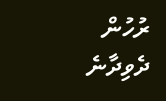ރުހުން ދެވިދާނެ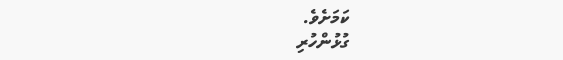ކަމަށެވެ.
ގުޅުންހުރި